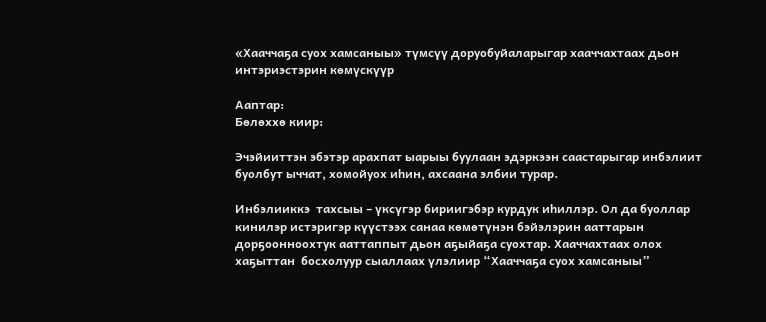«Хааччаҕа суох хамсаныы» түмсүү доруобуйаларыгар хааччахтаах дьон интэриэстэрин көмүскүүр

Ааптар:
Бөлөххө киир:

Эчэйииттэн эбэтэр арахпат ыарыы буулаан эдэркээн саастарыгар инбэлиит буолбут ыччат, хомойуох иһин, ахсаана элбии турар.

Инбэлииккэ  тахсыы – үксүгэр бириигэбэр курдук иһиллэр. Ол да буоллар кинилэр истэригэр күүстээх санаа көмөтүнэн бэйэлэрин ааттарын дорҕоонноохтук ааттаппыт дьон аҕыйаҕа суохтар. Хааччахтаах олох хаҕыттан  босхолуур сыаллаах үлэлиир “Хааччаҕа суох хамсаныы”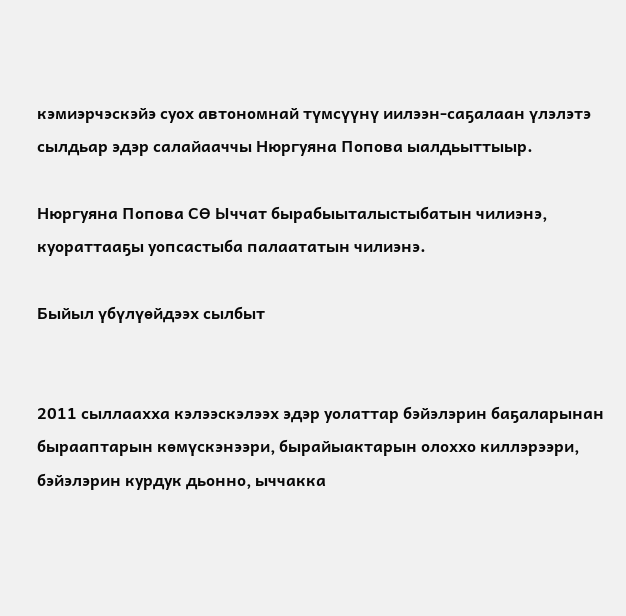кэмиэрчэскэйэ суох автономнай түмсүүнү иилээн-саҕалаан үлэлэтэ сылдьар эдэр салайааччы Нюргуяна Попова ыалдьыттыыр.

Нюргуяна Попова СӨ Ыччат бырабыыталыстыбатын чилиэнэ, куораттааҕы уопсастыба палаататын чилиэнэ.

Быйыл үбүлүөйдээх сылбыт


2011 сыллаахха кэлээскэлээх эдэр уолаттар бэйэлэрин баҕаларынан бырааптарын көмүскэнээри, бырайыактарын олоххо киллэрээри,  бэйэлэрин курдук дьонно, ыччакка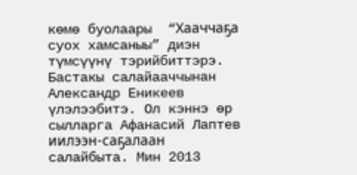көмө буолаары  “Хааччаҕа суох хамсаныы” диэн түмсүүнү тэрийбиттэрэ. Бастакы салайааччынан Александр Еникеев үлэлээбитэ. Ол кэннэ өр сылларга Афанасий Лаптев иилээн-саҕалаан салайбыта. Мин 2013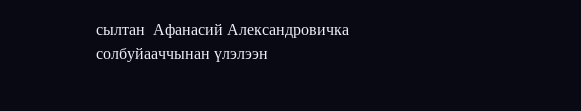cылтан  Афанасий Александровичка  солбуйааччынан үлэлээн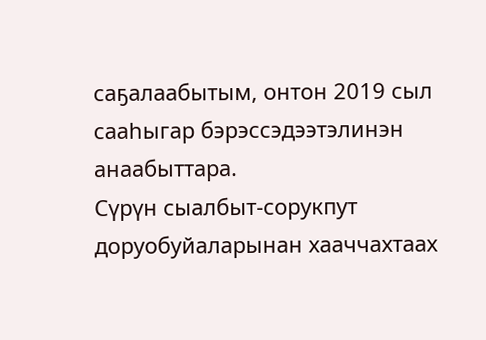саҕалаабытым, онтон 2019 сыл сааһыгар бэрэссэдээтэлинэн анаабыттара.
Сүрүн сыалбыт-сорукпут доруобуйаларынан хааччахтаах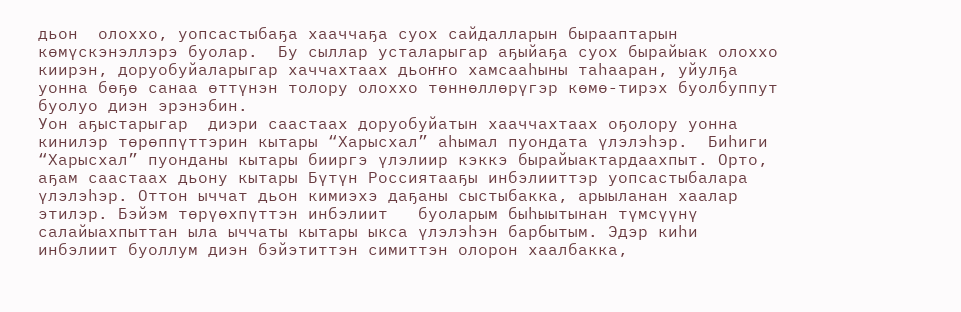дьон  олоххо, уопсастыбаҕа хааччаҕа суох сайдалларын бырааптарын көмүскэнэллэрэ буолар.  Бу сыллар усталарыгар аҕыйаҕа суох бырайыак олоххо киирэн, доруобуйаларыгар хаччахтаах дьоҥҥо хамсааһыны таһааран, уйулҕа уонна бөҕө санаа өттүнэн толору олоххо төннөллөрүгэр көмө-тирэх буолбуппут буолуо диэн эрэнэбин.
Уон аҕыстарыгар  диэри саастаах доруобуйатын хааччахтаах оҕолору уонна кинилэр төрөппүттэрин кытары “Харысхал” аһымал пуондата үлэлэһэр.  Биһиги “Харысхал” пуонданы кытары бииргэ үлэлиир кэккэ бырайыактардаахпыт. Орто, аҕам саастаах дьону кытары Бүтүн Россиятааҕы инбэлииттэр уопсастыбалара үлэлэһэр. Оттон ыччат дьон кимиэхэ даҕаны сыстыбакка, арыыланан хаалар этилэр. Бэйэм төрүөхпүттэн инбэлиит   буоларым быһыытынан түмсүүнү салайыахпыттан ыла ыччаты кытары ыкса үлэлэһэн барбытым. Эдэр киһи инбэлиит буоллум диэн бэйэтиттэн симиттэн олорон хаалбакка,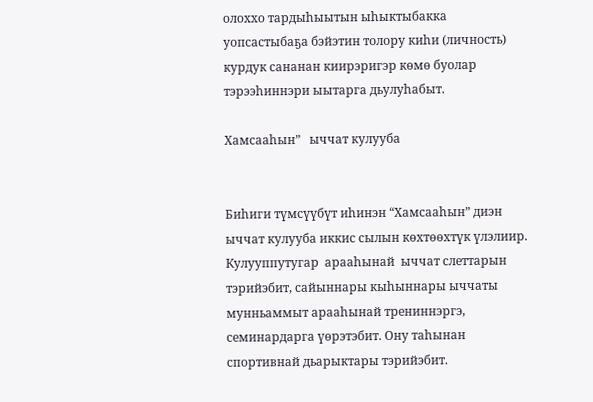олоххо тардыһыытын ыһыктыбакка уопсастыбаҕа бэйэтин толору киһи (личность) курдук сананан киирэригэр көмө буолар тэрээһиннэри ыытарга дьулуһабыт.

Хамсааһын”   ыччат кулууба


Биһиги түмсүүбүт иһинэн “Хамсааһын” диэн ыччат кулууба иккис сылын көхтөөхтүк үлэлиир. Кулууппутугар  арааһынай  ыччат слеттарын тэрийэбит, сайыннары кыһыннары ыччаты мунньаммыт арааһынай трениннэргэ, семинардарга үөрэтэбит. Ону таһынан спортивнай дьарыктары тэрийэбит.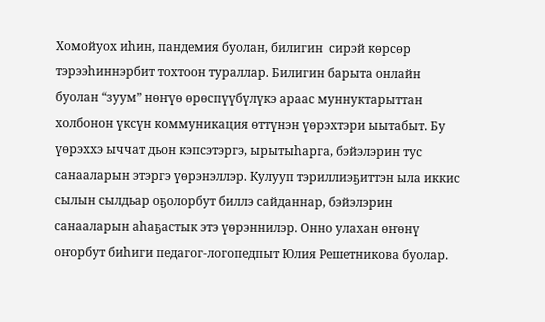Хомойуох иһин, пандемия буолан, билигин  сирэй көрсөр тэрээһиннэрбит тохтоон тураллар. Билигин барыта онлайн буолан “зуум” нөҥүө өрөспүүбүлүкэ араас муннуктарыттан холбонон үксүн коммуникация өттүнэн үөрэхтэри ыытабыт. Бу үөрэххэ ыччат дьон кэпсэтэргэ, ырытыһарга, бэйэлэрин тус санааларын этэргэ үөрэнэллэр. Кулууп тэриллиэҕиттэн ыла иккис сылын сылдьар оҕолорбут биллэ сайданнар, бэйэлэрин санааларын аһаҕастык этэ үөрэннилэр. Онно улахан өҥөнү оҥорбут биһиги педагог-логопедпыт Юлия Решетникова буолар.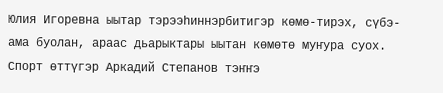Юлия Игоревна ыытар тэрээһиннэрбитигэр көмө-тирэх, сүбэ-ама буолан, араас дьарыктары ыытан көмөтө муҥура суох. Спорт өттүгэр Аркадий Степанов тэҥҥэ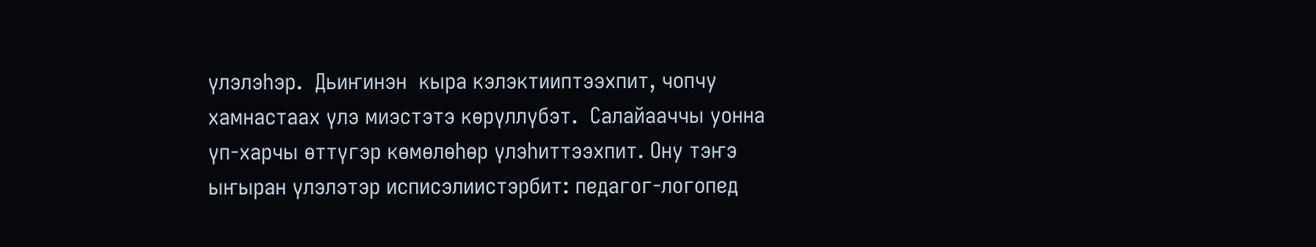үлэлэһэр.  Дьиҥинэн  кыра кэлэктииптээхпит, чопчу хамнастаах үлэ миэстэтэ көрүллүбэт.  Салайааччы уонна үп-харчы өттүгэр көмөлөһөр үлэһиттээхпит. Ону тэҥэ ыҥыран үлэлэтэр исписэлиистэрбит: педагог-логопед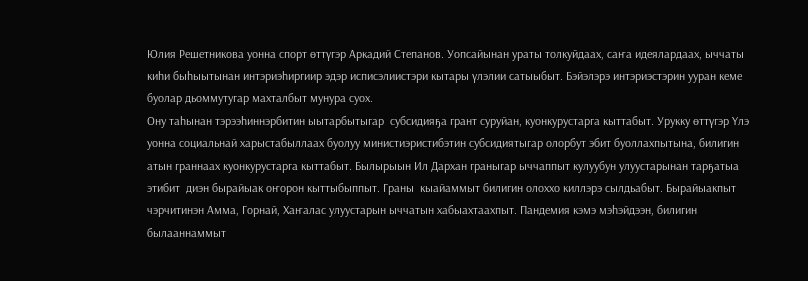Юлия Решетникова уонна спорт өттүгэр Аркадий Степанов. Уопсайынан ураты толкуйдаах, саҥа идеялардаах, ыччаты киһи быһыытынан интэриэһиргиир эдэр исписэлиистэри кытары үлэлии сатыыбыт. Бэйэлэрэ интэриэстэрин ууран кеме буолар дьоммутугар махталбыт мунура суох.
Ону таһынан тэрээһиннэрбитин ыытарбытыгар  субсидияҕа грант суруйан, куонкурустарга кыттабыт. Урукку өттүгэр Үлэ уонна социальнай харыстабыллаах буолуу министиэристибэтин субсидиятыгар олорбут эбит буоллахпытына, билигин атын граннаах куонкурустарга кыттабыт. Былырыын Ил Дархан граныгар ыччаппыт кулуубун улуустарынан тарҕатыа этибит  диэн бырайыак оҥорон кыттыбыппыт. Граны  кыайаммыт билигин олоххо киллэрэ сылдьабыт. Бырайыакпыт чэрчитинэн Амма, Горнай, Хаҥалас улуустарын ыччатын хабыахтаахпыт. Пандемия кэмэ мэһэйдээн, билигин былааннаммыт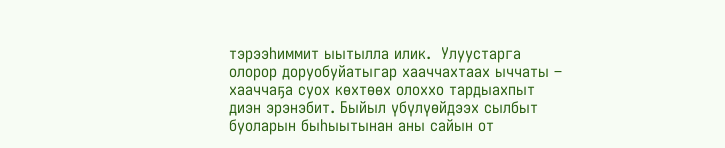тэрээһиммит ыытылла илик.  Улуустарга олорор доруобуйатыгар хааччахтаах ыччаты – хааччаҕа суох көхтөөх олоххо тардыахпыт диэн эрэнэбит. Быйыл үбүлүөйдээх сылбыт буоларын быһыытынан аны сайын от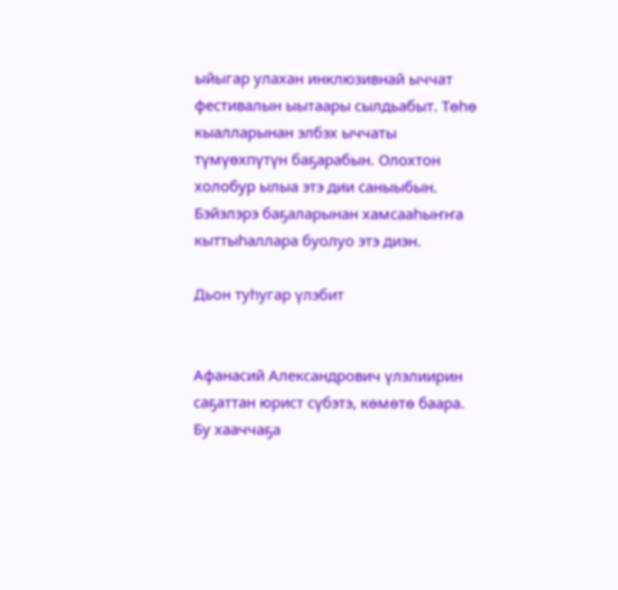ыйыгар улахан инклюзивнай ыччат фестивалын ыытаары сылдьабыт. Төһө кыалларынан элбэх ыччаты түмүөхпүтүн баҕарабын. Олохтон холобур ылыа этэ дии саныыбын. Бэйэлэрэ баҕаларынан хамсааһыҥҥа кыттыһаллара буолуо этэ диэн.

Дьон туһугар үлэбит


Афанасий Александрович үлэлиирин саҕаттан юрист сүбэтэ, көмөтө баара. Бу хааччаҕа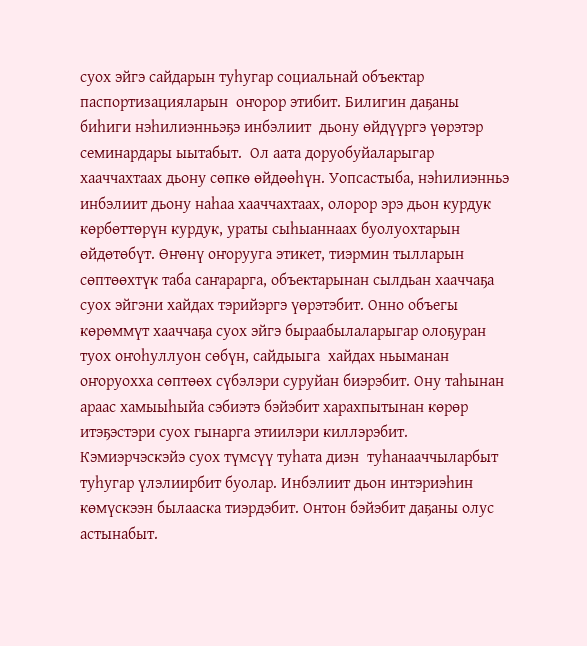суох эйгэ сайдарын туһугар социальнай объектар паспортизацияларын  оҥорор этибит. Билигин даҕаны биһиги нэһилиэнньэҕэ инбэлиит  дьону өйдүүргэ үөрэтэр семинардары ыытабыт.  Ол аата доруобуйаларыгар хааччахтаах дьону сөпкө өйдөөһүн. Уопсастыба, нэһилиэнньэ инбэлиит дьону наһаа хааччахтаах, олорор эрэ дьон курдук көрбөттөрүн курдук, ураты сыһыаннаах буолуохтарын өйдөтөбүт. Өҥөнү оҥорууга этикет, тиэрмин тылларын сөптөөхтүк таба саҥарарга, объектарынан сылдьан хааччаҕа суох эйгэни хайдах тэрийэргэ үөрэтэбит. Онно объегы көрөммүт хааччаҕа суох эйгэ быраабылаларыгар олоҕуран туох оҥоһуллуон сөбүн, сайдыыга  хайдах ньыманан оҥоруохха сөптөөх сүбэлэри суруйан биэрэбит. Ону таһынан араас хамыыһыйа сэбиэтэ бэйэбит харахпытынан көрөр итэҕэстэри суох гынарга этиилэри киллэрэбит. Кэмиэрчэскэйэ суох түмсүү туһата диэн  туһанааччыларбыт туһугар үлэлиирбит буолар. Инбэлиит дьон интэриэһин көмүскээн былааска тиэрдэбит. Онтон бэйэбит даҕаны олус астынабыт.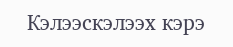Кэлээскэлээх кэрэ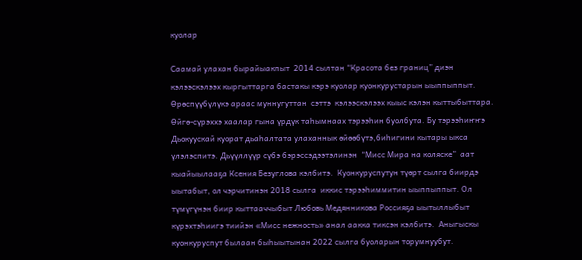куолар

Саамай улахан бырайыакпыт  2014 cылтан “Красота без границ” диэн кэлээскэлээх кыргыттарга бастакы кэрэ куолар куонкурустарын ыыппыппыт. Өрөспүүбүлүкэ араас муннугуттан  сэттэ  кэлээскэлээх кыыс кэлэн кыттыбыттара. Өйгө-сүрэххэ хаалар гына үрдүк таһымнаах тэрээһин буолбута. Бу тэрээһиҥҥэ Дьокуускай куорат дьаһалтата улаханнык өйөөбүтэ,биһигини кытары ыкса үлэлэспитэ. Дьүүллүүр сүбэ бэрэссэдээтэлинэн  “Мисс Мира на коляске”  аат кыайыылааҕа Ксения Безуглова кэлбитэ.  Куонкуруспутун түөрт сылга биирдэ ыытабыт, ол чэрчитинэн 2018 cылга  иккис тэрээһиммитин ыыппыппыт. Ол түмүгүнэн биир кыттааччыбыт Любовь Медянникова Россияҕа ыытыллыбыт күрэхтэһиигэ тиийэн «Мисс нежность» анал аакка тиксэн кэлбитэ.  Аныгыскы куонкуруспут былаан быһыытынан 2022 сылга буоларын торумнуубут.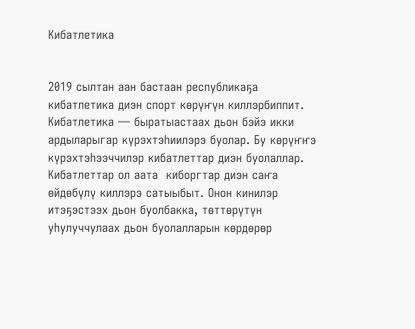Кибатлетика


2019 сылтан аан бастаан республикаҕа кибатлетика диэн спорт көрүҥүн киллэрбиппит. Кибатлетика — быратыастаах дьон бэйэ икки ардыларыгар күрэхтэһиилэрэ буолар. Бу көрүҥҥэ күрэхтэһээччилэр кибатлеттар диэн буолаллар. Кибатлеттар ол аата  киборгтар диэн саҥа өйдөбүлү киллэрэ сатыыбыт. Онон кинилэр итэҕэстээх дьон буолбакка, төттөрүтүн уһулуччулаах дьон буолалларын көрдөрөр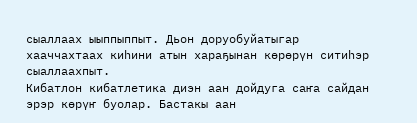сыаллаах ыыппыппыт. Дьон доруобуйатыгар хааччахтаах киһини атын хараҕынан көрөрүн ситиһэр сыаллаахпыт.
Кибатлон кибатлетика диэн аан дойдуга саҥа сайдан эрэр көрүҥ буолар. Бастакы аан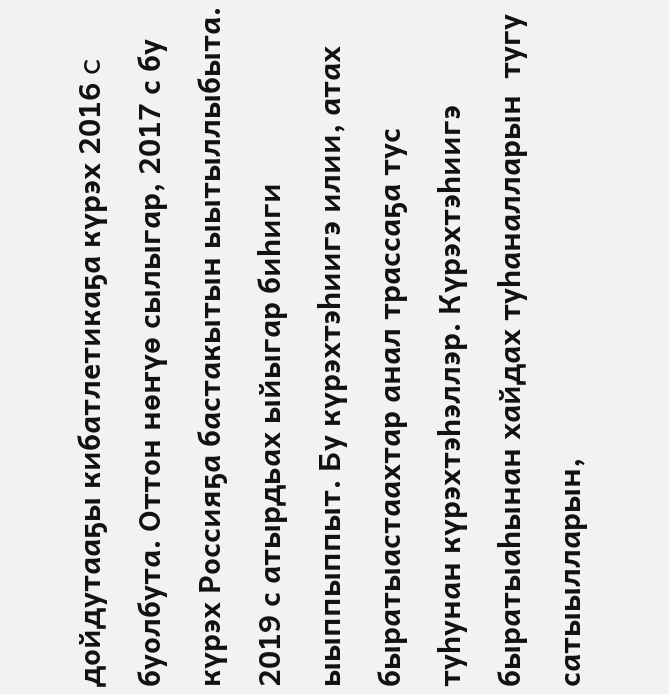дойдутааҕы кибатлетикаҕа күрэх 2016 c буолбута. Оттон нөҥүө сылыгар, 2017 с бу күрэх Россияҕа бастакытын ыытыллыбыта. 2019 с атырдьах ыйыгар биһиги ыыппыппыт. Бу күрэхтэһиигэ илии, атах быратыастаахтар анал трассаҕа тус туһунан күрэхтэһэллэр. Күрэхтэһиигэ быратыаһынан хайдах туһаналларын  тугу сатыылларын,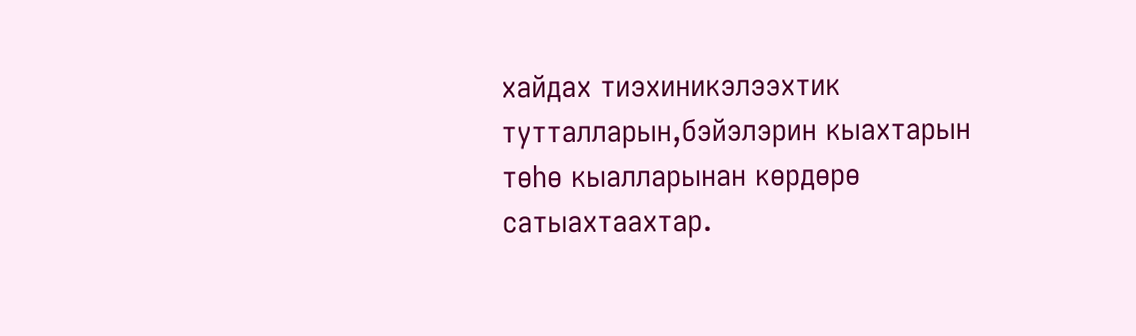хайдах тиэхиникэлээхтик тутталларын,бэйэлэрин кыахтарын төһө кыалларынан көрдөрө сатыахтаахтар.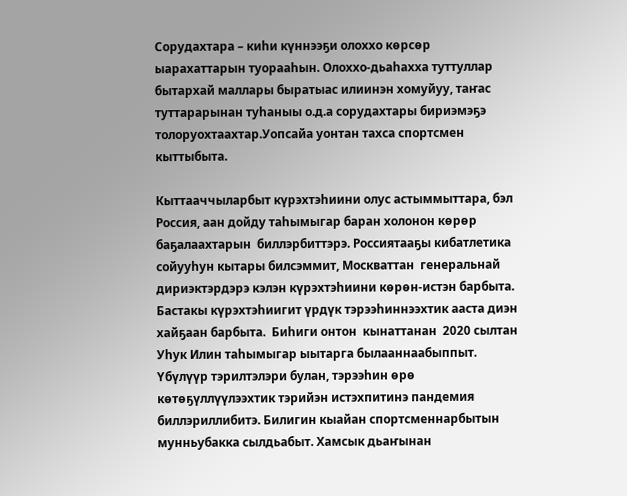Сорудахтара – киһи күннээҕи олоххо көрсөр ыарахаттарын туорааһын. Олоххо-дьаһахха туттуллар бытархай маллары быратыас илиинэн хомуйуу, таҥас туттарарынан туһаныы о.д.а сорудахтары бириэмэҕэ толоруохтаахтар.Уопсайа уонтан тахса спортсмен кыттыбыта.

Кыттааччыларбыт күрэхтэһиини олус астыммыттара, бэл Россия, аан дойду таһымыгар баран холонон көрөр баҕалаахтарын  биллэрбиттэрэ. Россиятааҕы кибатлетика сойууһун кытары билсэммит, Москваттан  генеральнай  дириэктэрдэрэ кэлэн күрэхтэһиини көрөн-истэн барбыта. Бастакы күрэхтэһиигит үрдүк тэрээһиннээхтик ааста диэн хайҕаан барбыта.  Биһиги онтон  кынаттанан  2020 cылтан Уһук Илин таһымыгар ыытарга былааннаабыппыт. Үбүлүүр тэрилтэлэри булан, тэрээһин өрө көтөҕүллүүлээхтик тэрийэн истэхпитинэ пандемия биллэриллибитэ. Билигин кыайан спортсменнарбытын мунньубакка сылдьабыт. Хамсык дьаҥынан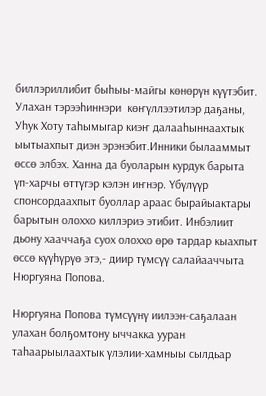биллэриллибит быһыы-майгы көнөрүн күүтэбит. Улахан тэрээһиннэри  көҥүллээтилэр даҕаны, Уһук Хоту таһымыгар киэҥ далааһыннаахтык ыытыахпыт диэн эрэнэбит.Инники былааммыт өссө элбэх. Ханна да буоларын курдук барыта үп-харчы өттүгэр кэлэн иҥнэр. Үбүлүүр спонсордаахпыт буоллар араас бырайыактары барытын олоххо киллэриэ этибит. Инбэлиит дьону хааччаҕа суох олоххо өрө тардар кыахпыт өссө күүһүрүө этэ,- диир түмсүү салайааччыта Нюргуяна Попова.

Нюргуяна Попова түмсүүнү иилээн-саҕалаан улахан болҕомтону ыччакка ууран таһаарыылаахтык үлэлии-хамныы сылдьар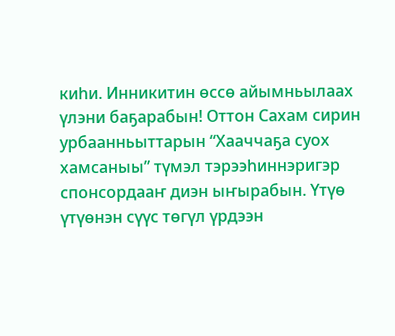киһи. Инникитин өссө айымньылаах үлэни баҕарабын! Оттон Сахам сирин урбаанньыттарын “Хааччаҕа суох хамсаныы” түмэл тэрээһиннэригэр спонсордааҥ диэн ыҥырабын. Үтүө үтүөнэн сүүс төгүл үрдээн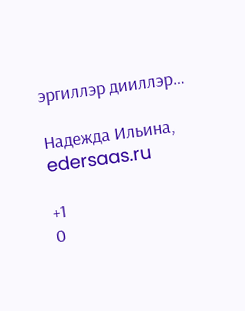эргиллэр дииллэр…

Надежда Ильина, edersaas.ru

+1
0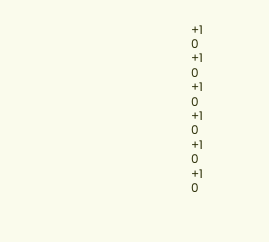+1
0
+1
0
+1
0
+1
0
+1
0
+1
0